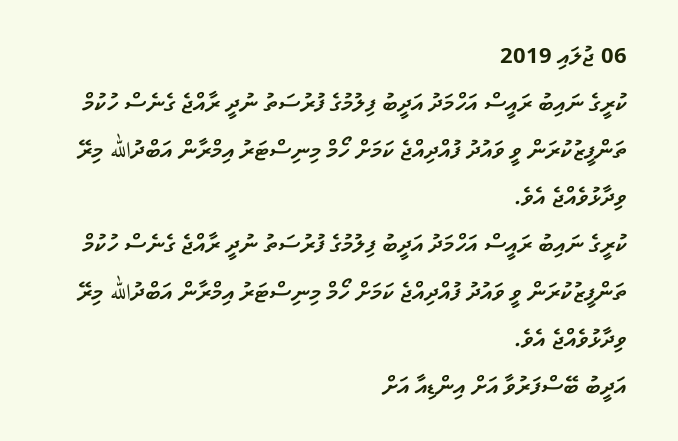06 ޖުލައި 2019
ކުރީގެ ނައިބު ރައީސް އަހްމަދު އަދީބު ފިލުމުގެ ފުރުސަތު ނުދީ ރާއްޖެ ގެނެސް ހުކުމް ތަންފީޒުކުރަން ވީ ވައުދު ފުއްދިއްޖެ ކަމަށް ހޯމް މިނިސްޓަރު އިމްރާން އަބްދުالله މިރޭ ވިދާޅުވެއްޖެ އެވެ.
ކުރީގެ ނައިބު ރައީސް އަހްމަދު އަދީބު ފިލުމުގެ ފުރުސަތު ނުދީ ރާއްޖެ ގެނެސް ހުކުމް ތަންފީޒުކުރަން ވީ ވައުދު ފުއްދިއްޖެ ކަމަށް ހޯމް މިނިސްޓަރު އިމްރާން އަބްދުالله މިރޭ ވިދާޅުވެއްޖެ އެވެ.
އަދީބު ބޭސްފަރުވާ އަށް އިންޑިއާ އަށް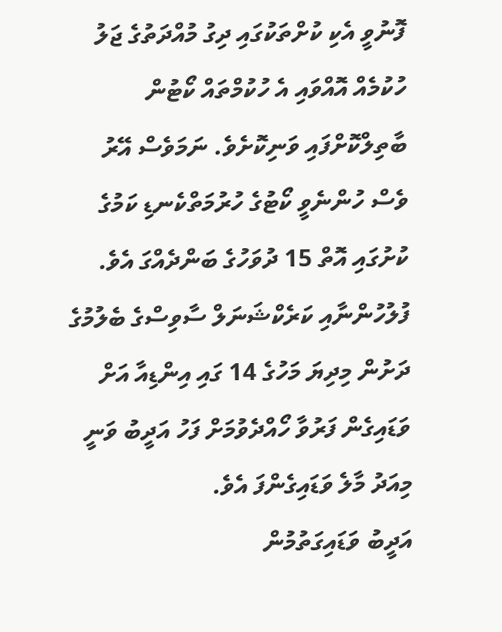ފޮނުވީ އެކި ކުށްތަކުގައި ދިގު މުއްދަތުގެ ޖަލު ހުކުމެއް އޮއްވައި އެ ހުކުމްތައް ކޯޓުން ބާތިލްކޮށްފައި ވަނިކޮށެވެ. ނަމަވެސް އޭރު ވެސް ހުންނެވީ ކޯޓުގެ ހުރުމަތްކެނޑި ކަމުގެ ކުށުގައި އޮތް 15 ދުވަހުގެ ބަންދެއްގަ އެވެ. ފުލުހުންނާއި ކަރެކްޝަނަލް ސާވިސްގެ ބެލުމުގެ ދަށުން މިދިޔަ މަހުގެ 14 ގައި އިންޑިއާ އަށް ވަޑައިގެން ފަރުވާ ހޯއްދެވުމަށް ފަހު އަދީބު ވަނީ މިއަދު މާލެ ވަޑައިގެންފަ އެވެ.
އަދީބު ވަޑައިގަތުމުން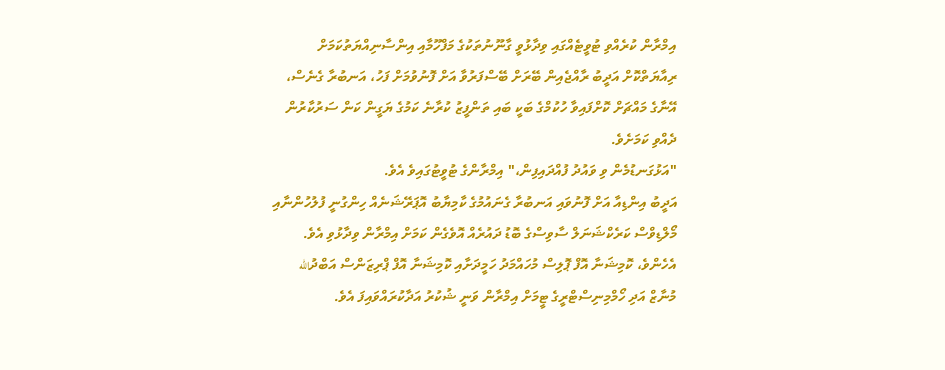އިމްރާން ކުރެއްވި ޓުވީޓެއްގައި ވިދާޅުވީ ގާނޫނުތަކުގެ މަފްހޫމާއި އިންސާނިއްޔަތުކަމަށް ރިއާޔަތްކޮށް އަދީބު ރާއްޖެއިން ބޭރަށް ބޭސްފަރުވާ އަށް ފޮނުވުމަށް ފަހު، އަނބުރާ ގެނެސް، އޭނާގެ މައްޗަށް ކޮށްފައިވާ ހުކުމްގެ ބަކީ ބައި ތަންފީޒު ކުރާނެ ކަމުގެ ޔަގީން ކަން ސަރުކާރުން ދެއްވި ކަމަށެވެ.
"އަޅުގަނޑުމެން ވި ވައުދު ފުއްދައިފިން،" އިމްރާންގެ ޓުވީޓުގައިވެ އެވެ.
އަދީބު އިންޑިއާ އަށް ފޮނުވައި އަނބުރާ ގެނައުމުގެ ކާމިޔާބު އޮޕަރޭޝަނެއް ހިންގުނީ ފުލުހުންނާއި މޯލްޑިވްސް ކަރެކްޝަނަލް ސާވިސްގެ ބޮޑު ދައުރެއް އޮވެގެން ކަމަށް އިމްރާން ވިދާޅުވި އެވެ.
އެހެންވެ، ކޮމިޝަނާ އޮފް ޕޮލިސް މުހައްމަދު ހަމީދަށާއި ކޮމިޝަނާ އޮފް ޕްރިޒަންސް އަބްދުالله މުނާޒް އަދި ހޯމްމިނިސްޓްރީގެ ޓީމަށް އިމްރާން ވަނީ ޝުކުރު އަދާކުރައްވައިފަ އެވެ.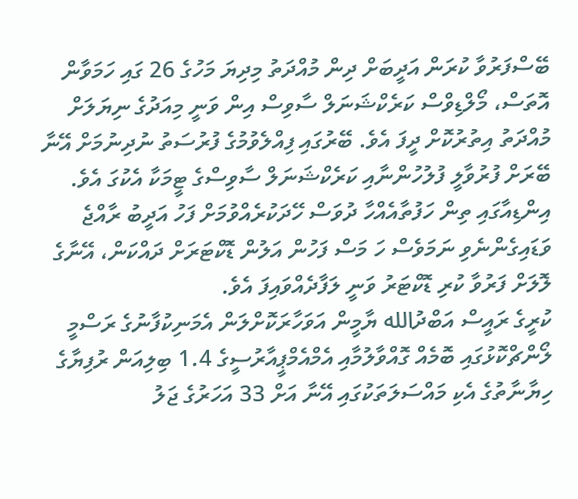ބޭސްފަރުވާ ކުރަން އަދީބަށް ދިން މުއްދަތު މިދިޔަ މަހުގެ 26 ގައި ހަމަވާން އޮތަސް، މޯލްޑިވްސް ކަރެކްޝަނަލް ސާވިސް އިން ވަނީ މިއަދުގެ ނިޔަލަށް މުއްދަތު އިތުރުކޮށް ދީފަ އެވެ. ބޭރުގައި ފިއްލެވުމުގެ ފުރުސަތު ނުދިނުމަށް އޭނާ ބޭރަށް ފުރުވާލީ ފުލުހުންނާއި ކަރެކްޝަނަލް ސާވިސްގެ ޓީމަކާ އެކުގަ އެވެ.
އިންޑިއާގައި ތިން ހަފުތާއެއްހާ ދުވަސް ހޭދަކުރެއްވުމަށް ފަހު އަދީބު ރާއްޖެ ވަޑައިގެންނެވި ނަމަވެސް ހަ މަސް ފަހުން އަލުން ޑޮކްޓަރަށް ދައްކަން، އޭނާގެ ލޮލަށް ފަރުވާ ކުރި ޑޮކްޓަރު ވަނީ ލަފާދެއްވައިފަ އެވެ.
ކުރީގެ ރައީސް އަބްދުالله ޔާމީން އަވަހާރަކޮށްލަން އެމަނިކުފާނުގެ ރަސްމީ ލޯންޗްކޮޅުގައި ބޮމެއް ގޮއްވާލުމާއި އެމްއެމްޕީއާރުސީގެ 1.4 ބިލިއަން ރުފިޔާގެ ހިޔާނާތުގެ އެކި މައްސަލަތަކުގައި އޭނާ އަށް 33 އަހަރުގެ ޖަލު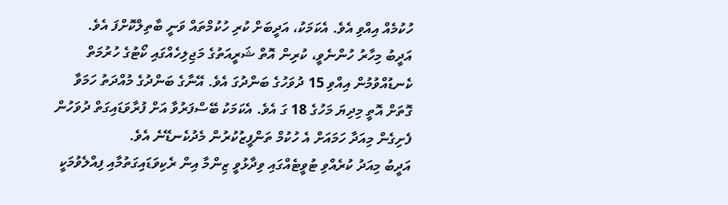ހުކުމެއް އިއްވި އެވެ. އެކަމަކު، އަދީބަށް ކުރި ހުކުމްތައް ވަނީ ބާތިލްކޮށްފަ އެވެ.
އަދީބު މިހާރު ހުންނެވީ، ކުރިން އޮތް ޝަރީއަތުގެ މަޖިލިހެއްގައި ކޯޓުގެ ހުރުމަތް ކެނޑުއްވުމުން އިއްވި 15 ދުވަހުގެ ބަންދުގަ އެވެ. އޭނާގެ ބަންދުގެ މުއްދަތު ހަމަވާ ގޮތަށް އޮތީ މިދިޔަ މަހުގެ 18 ގަ އެވެ. އެކަމަކު ބޭސްފަރުވާ އަށް ފުރާވަޑައިގަތް ދުވަހުން ފެށިގެން މިއަދާ ހަމައަށް އެ ހުކުމް ތަންފީޒުކުރުން މެދުކެނޑޭނެ އެވެ.
އަދީބު މިއަދު ކުރެއްވި ޓުވީޓެއްގައި ވިދާޅުވީ ޒިންމާ އިން ރެކިވަޑައިގަތުމާއި ފިއްލެވުމަކީ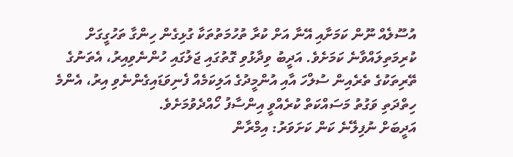އުސޫލެއް ނޫން ކަމަށާއި އޭނާ އަށް ކުރާ ތުހުމަތުތަކާ ގުޅިގެން ހިންގާ ތަހުގީގަށް ކުރިމަތިލައްވާނެ ކަމަށެވެ. އަދީބު ވިދާޅުވި ގޮތުގައި ޖަލުގައި ހުންނެވިއިރު، އެތަނުގެ ތޭރިތަކުގެ ތެރެއިން ސުލްހަ އާއި އުންމީދުގެ އަލިކަމެއް ފެނިވަޑައިގެންނެވި އިރު، އެންމެ ހިތްދަތި ވަގުތު މަސައްކަތް ކުރެއްވީ އިންސާފު ހޯއްދެވުމަށެވެ.
އަދީބަށް ނުފިލޭނެ ކަން ކަށަވަރު: އިމްރާން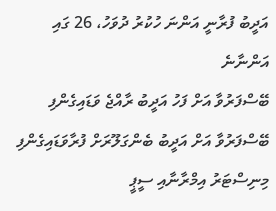އަދީބު ފުރާނީ އަންނަ ހުކުރު ދުވަހު، 26 ގައި އަންނާނެ
ބޭސްފަރުވާ އަށް ފަހު އަދީބު ރާއްޖެ ވަޑައިގެންފި
ބޭސްފަރުވާ އަށް އަދީބު ބެންގަލޫރަށް ފުރާވަޑައިގެންފި
މިނިސްޓަރު އިމްރާނާއި ސީޕީ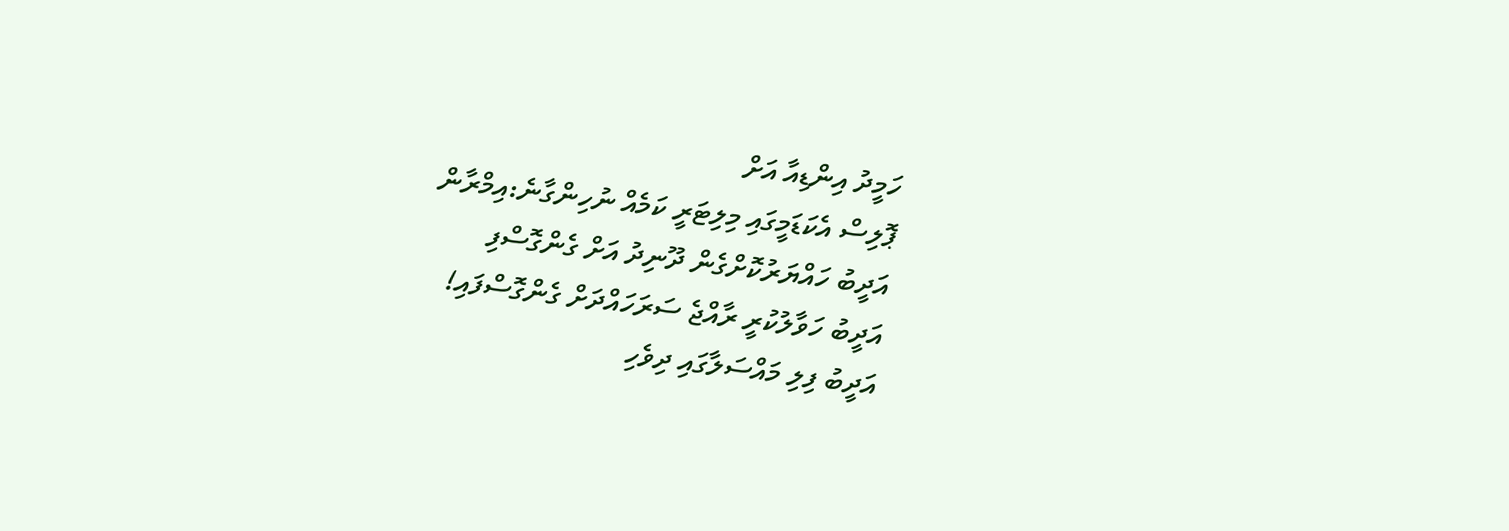ހަމީދު އިންޑިއާ އަށް
ޕޮލިސް އެކަޑަމީގައި މިލިޓަރީ ކަމެއް ނުހިންގާނެ:އިމްރާން
އަދީބު ހައްޔަރުކޮށްގެން ދޫނިދު އަށް ގެންގޮސްފި
އަދީބު ހަވާލުކުރީ ރާއްޖެ ސަރަހައްދަށް ގެންގޮސްފައި!
އަދީބު ފިލި މައްސަލާގައި ދިވެހި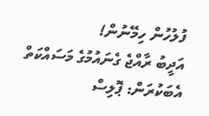ފުލުހުން ހިމޭނުން!
އަދީބު ރާއްޖެ ގެނައުމުގެ މަސައްކަތް އެބަކުރަން: ޕޮލިސް